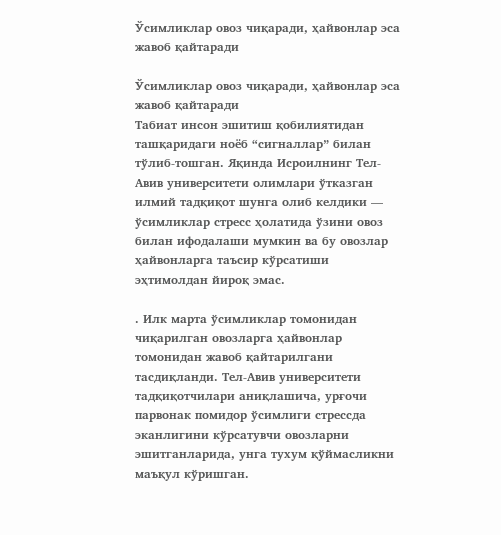Ўсимликлар овоз чиқаради, ҳайвонлар эса жавоб қайтаради

Ўсимликлар овоз чиқаради, ҳайвонлар эса жавоб қайтаради
Табиат инсон эшитиш қобилиятидан ташқаридаги ноёб “сигналлар” билан тўлиб-тошган. Яқинда Исроилнинг Тел-Авив университети олимлари ўтказган илмий тадқиқот шунга олиб келдики — ўсимликлар стресс ҳолатида ўзини овоз билан ифодалаши мумкин ва бу овозлар ҳайвонларга таъсир кўрсатиши эҳтимолдан йироқ эмас.

. Илк марта ўсимликлар томонидан чиқарилган овозларга ҳайвонлар томонидан жавоб қайтарилгани тасдиқланди. Тел-Авив университети тадқиқотчилари аниқлашича, урғочи парвонак помидор ўсимлиги стрессда эканлигини кўрсатувчи овозларни эшитганларида, унга тухум қўймасликни маъқул кўришган.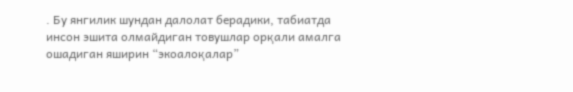. Бу янгилик шундан далолат берадики, табиатда инсон эшита олмайдиган товушлар орқали амалга ошадиган яширин “экоалоқалар”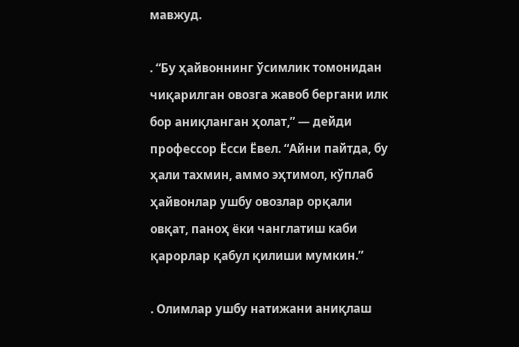мавжуд.

. “Бу ҳайвоннинг ўсимлик томонидан чиқарилган овозга жавоб бергани илк бор аниқланган ҳолат,” — дейди профессор Ёсси Ёвел. “Айни пайтда, бу ҳали тахмин, аммо эҳтимол, кўплаб ҳайвонлар ушбу овозлар орқали овқат, паноҳ ёки чанглатиш каби қарорлар қабул қилиши мумкин.”

. Олимлар ушбу натижани аниқлаш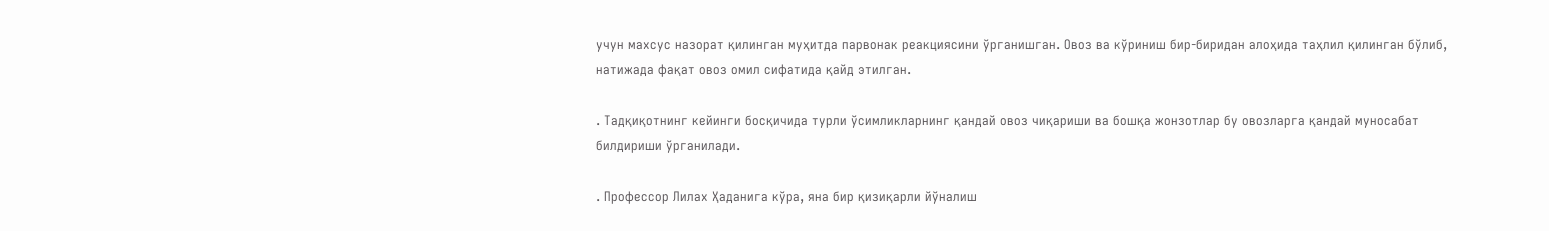учун махсус назорат қилинган муҳитда парвонак реакциясини ўрганишган. Овоз ва кўриниш бир-биридан алоҳида таҳлил қилинган бўлиб, натижада фақат овоз омил сифатида қайд этилган.

. Тадқиқотнинг кейинги босқичида турли ўсимликларнинг қандай овоз чиқариши ва бошқа жонзотлар бу овозларга қандай муносабат билдириши ўрганилади.

. Профессор Лилах Ҳаданига кўра, яна бир қизиқарли йўналиш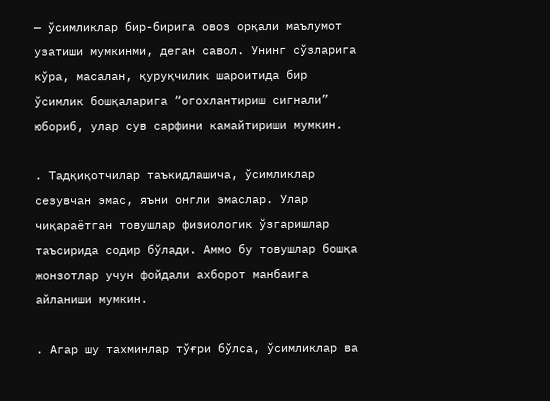— ўсимликлар бир-бирига овоз орқали маълумот узатиши мумкинми, деган савол. Унинг сўзларига кўра, масалан, қуруқчилик шароитида бир ўсимлик бошқаларига “огохлантириш сигнали” юбориб, улар сув сарфини камайтириши мумкин.

. Тадқиқотчилар таъкидлашича, ўсимликлар сезувчан эмас, яъни онгли эмаслар. Улар чиқараётган товушлар физиологик ўзгаришлар таъсирида содир бўлади. Аммо бу товушлар бошқа жонзотлар учун фойдали ахборот манбаига айланиши мумкин.

. Агар шу тахминлар тўғри бўлса, ўсимликлар ва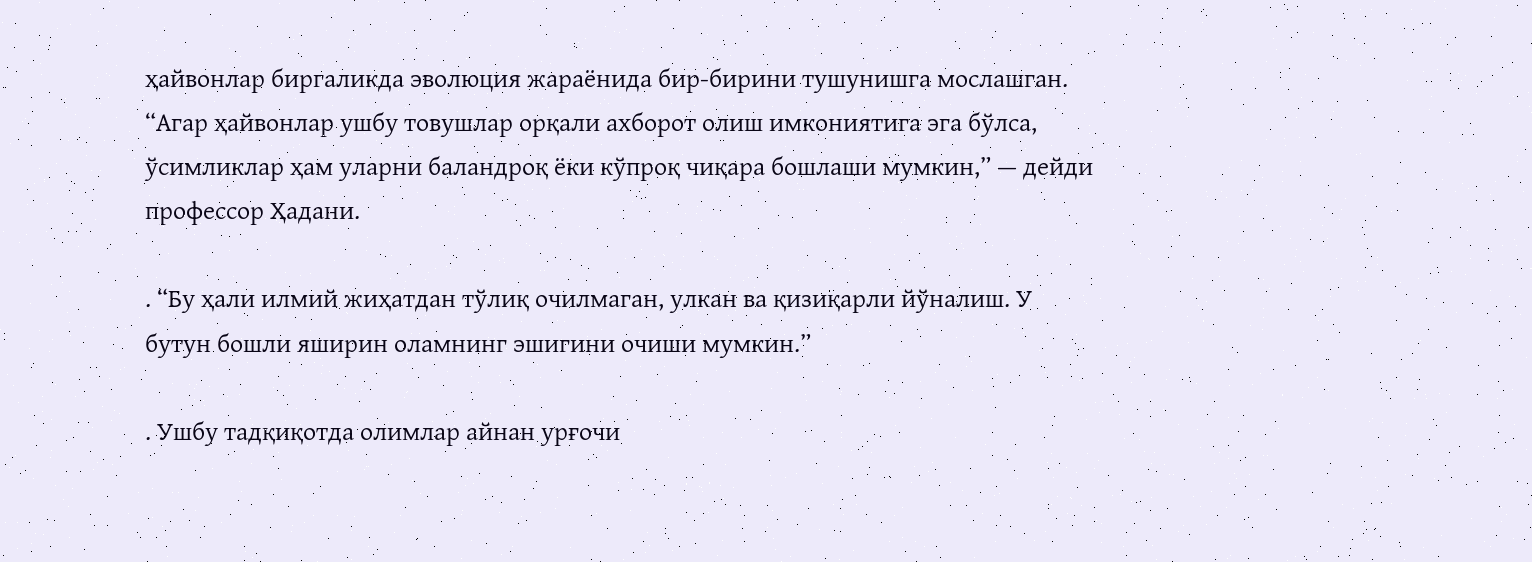ҳайвонлар биргаликда эволюция жараёнида бир-бирини тушунишга мослашган. “Агар ҳайвонлар ушбу товушлар орқали ахборот олиш имкониятига эга бўлса, ўсимликлар ҳам уларни баландроқ ёки кўпроқ чиқара бошлаши мумкин,” — дейди профессор Ҳадани.

. “Бу ҳали илмий жиҳатдан тўлиқ очилмаган, улкан ва қизиқарли йўналиш. У бутун бошли яширин оламнинг эшигини очиши мумкин.”

. Ушбу тадқиқотда олимлар айнан урғочи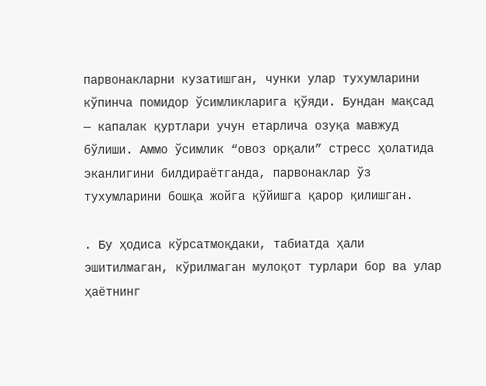парвонакларни кузатишган, чунки улар тухумларини кўпинча помидор ўсимликларига қўяди. Бундан мақсад — капалак қуртлари учун етарлича озуқа мавжуд бўлиши. Аммо ўсимлик “овоз орқали” стресс ҳолатида эканлигини билдираётганда, парвонаклар ўз тухумларини бошқа жойга қўйишга қарор қилишган.

. Бу ҳодиса кўрсатмоқдаки, табиатда ҳали эшитилмаган, кўрилмаган мулоқот турлари бор ва улар ҳаётнинг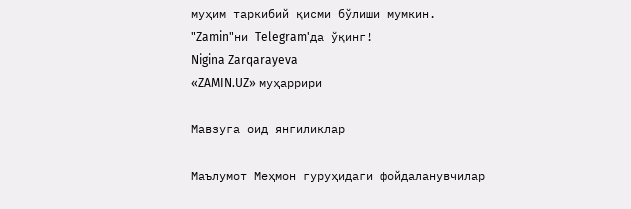муҳим таркибий қисми бўлиши мумкин.
"Zamin"ни Telegram'да ўқинг!
Nigina Zarqarayeva
«ZAMIN.UZ» муҳаррири

Мавзуга оид янгиликлар

Маълумот Меҳмон гуруҳидаги фойдаланувчилар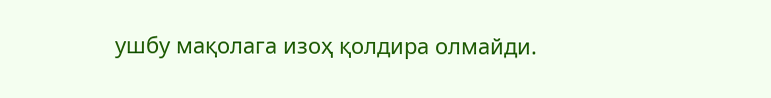ушбу мақолага изоҳ қолдира олмайди.